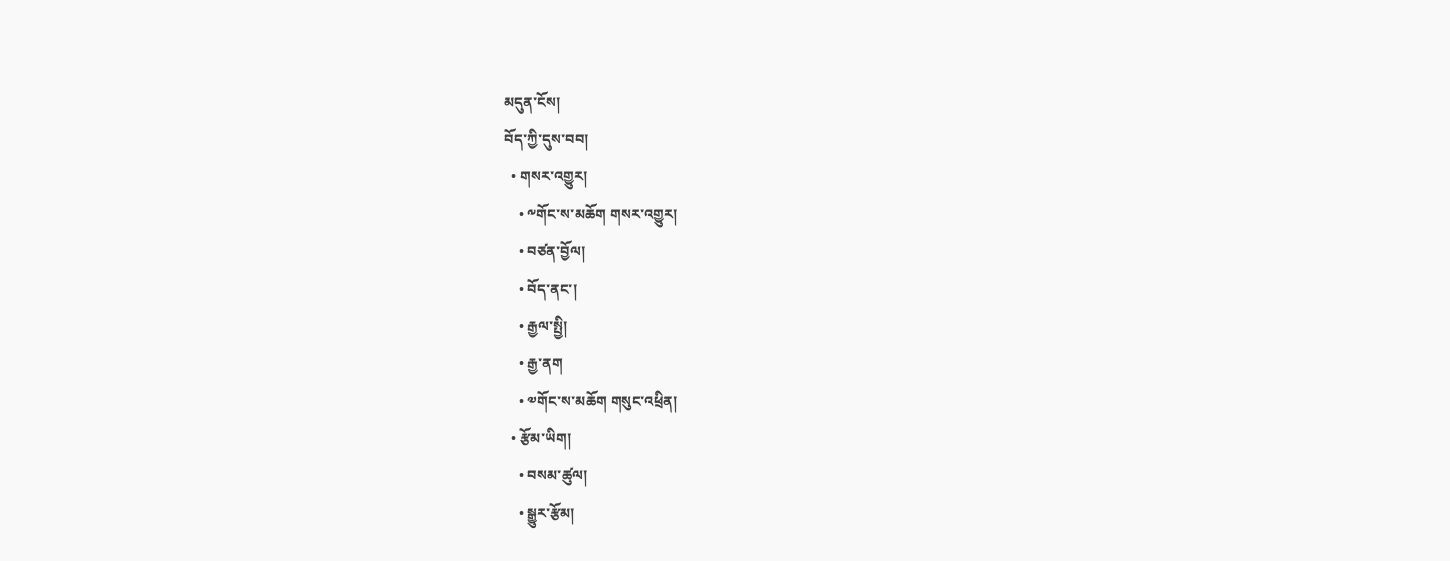མདུན་ངོས།
བོད་ཀྱི་དུས་བབ།
  • གསར་འགྱུར།
    • ༸གོང་ས་མཆོག གསར་འགྱུར།
    • བཙན་བྱོལ།
    • བོད་ནང་།
    • རྒྱལ་སྤྱི།
    • རྒྱ་ནག
    • ༧གོང་ས་མཆོག གསུང་འཕྲིན།
  • རྩོམ་ཡིག།
    • བསམ་ཚུལ།
    • སྒྱུར་རྩོམ།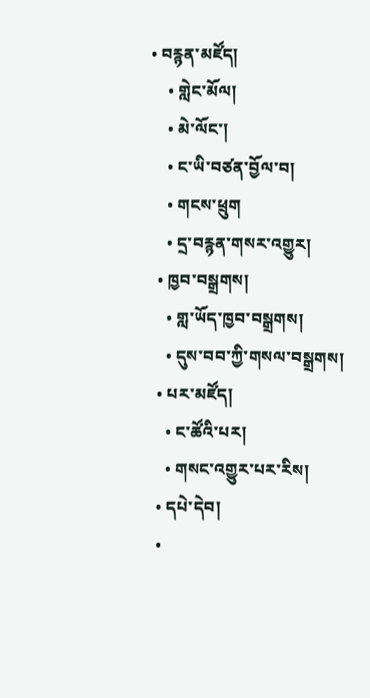• བརྙན་མཛོད།
    • གླེང་མོལ།
    • མེ་ལོང་།
    • ང་ཡི་བཙན་བྱོལ་བ།
    • གངས་ཕྲུག
    • དྲ་བརྙན་གསར་འགྱུར།
  • ཁྱབ་བསྒྲགས།
    • གླ་ཡོད་ཁྱབ་བསྒྲགས།
    • དུས་བབ་ཀྱི་གསལ་བསྒྲགས།
  • པར་མཛོད།
    • ང་ཚོའི་པར།
    • གསང་འགྱུར་པར་རིས།
  • དཔེ་དེབ།
  •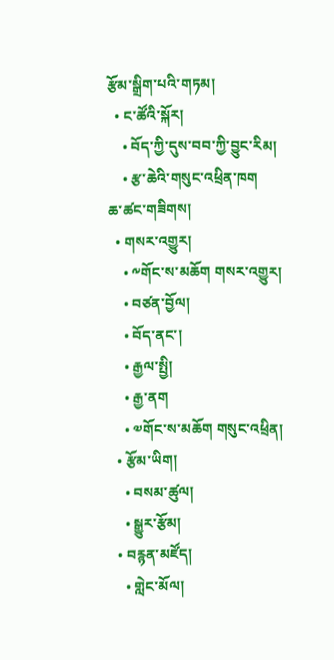རྩོམ་སྒྲིག་པའི་གཏམ།
  • ང་ཚོའི་སྐོར།
    • བོད་ཀྱི་དུས་བབ་ཀྱི་བྱུང་རིམ།
    • རྩ་ཆེའི་གསུང་འཕྲིན་ཁག
ཆ་ཚང་གཟིགས།
  • གསར་འགྱུར།
    • ༸གོང་ས་མཆོག གསར་འགྱུར།
    • བཙན་བྱོལ།
    • བོད་ནང་།
    • རྒྱལ་སྤྱི།
    • རྒྱ་ནག
    • ༧གོང་ས་མཆོག གསུང་འཕྲིན།
  • རྩོམ་ཡིག།
    • བསམ་ཚུལ།
    • སྒྱུར་རྩོམ།
  • བརྙན་མཛོད།
    • གླེང་མོལ།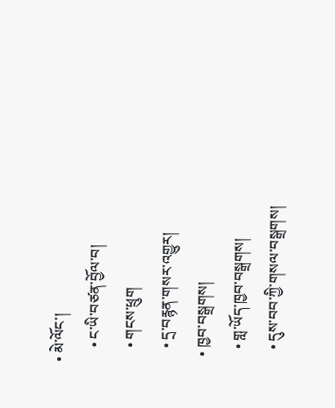• མེ་ལོང་།
    • ང་ཡི་བཙན་བྱོལ་བ།
    • གངས་ཕྲུག
    • དྲ་བརྙན་གསར་འགྱུར།
  • ཁྱབ་བསྒྲགས།
    • གླ་ཡོད་ཁྱབ་བསྒྲགས།
    • དུས་བབ་ཀྱི་གསལ་བསྒྲགས།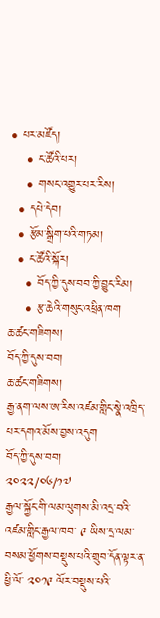• པར་མཛོད།
    • ང་ཚོའི་པར།
    • གསང་འགྱུར་པར་རིས།
  • དཔེ་དེབ།
  • རྩོམ་སྒྲིག་པའི་གཏམ།
  • ང་ཚོའི་སྐོར།
    • བོད་ཀྱི་དུས་བབ་ཀྱི་བྱུང་རིམ།
    • རྩ་ཆེའི་གསུང་འཕྲིན་ཁག
ཆ་ཚང་གཟིགས།
བོད་ཀྱི་དུས་བབ།
ཆ་ཚང་གཟིགས།
རྒྱ་ནག་ལས་ཨ་རིས་འཛམ་གླིང་སྣེ་འཁྲིད་པར་དགའ་མོས་བྱས་འདུག
བོད་ཀྱི་དུས་བབ།
༢༠༢༢/༠༦/༡༧
རྒྱལ་སྐྱོང་གི་ལམ་ལུགས་མི་འདྲ་བའི་འཛམ་གླིང་རྒྱལ་ཁབ་ ༩ ཡིས་དྲ་ལམ་བསམ་ཕྱོགས་བསྡུས་པའི་གྲུབ་དོན་ལྟར་ན་ཕྱི་ལོ་ ༢༠༡༩ ལོར་བསྡུས་པའི་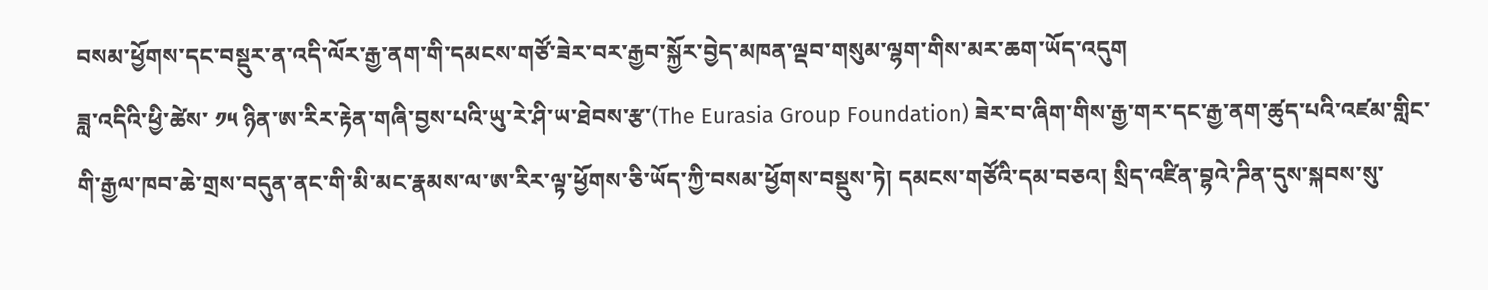བསམ་ཕྱོགས་དང་བསྡུར་ན་འདི་ལོར་རྒྱ་ནག་གི་དམངས་གཙོ་ཟེར་བར་རྒྱབ་སྐྱོར་བྱེད་མཁན་ལྡབ་གསུམ་ལྷག་གིས་མར་ཆག་ཡོད་འདུག
ཟླ་འདིའི་ཕྱི་ཚེས་ ༡༥ ཉིན་ཨ་རིར་རྟེན་གཞི་བྱས་པའི་ཡུ་རེ་ཤི་ཡ་ཐེབས་རྩ་(The Eurasia Group Foundation) ཟེར་བ་ཞིག་གིས་རྒྱ་གར་དང་རྒྱ་ནག་ཚུད་པའི་འཛམ་གླིང་གི་རྒྱལ་ཁབ་ཆེ་གྲས་བདུན་ནང་གི་མི་མང་རྣམས་ལ་ཨ་རིར་ལྟ་ཕྱོགས་ཅི་ཡོད་ཀྱི་བསམ་ཕྱོགས་བསྡུས་ཏེ། དམངས་གཙོའི་དམ་བཅའ། སྲིད་འཛིན་བྷའེ་ཌིན་དུས་སྐབས་སུ་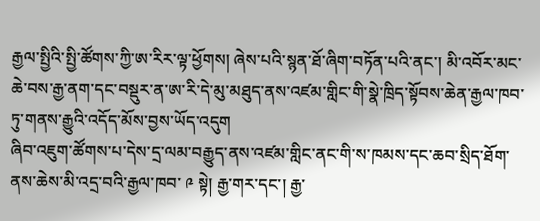རྒྱལ་སྤྱིའི་སྤྱི་ཚོགས་ཀྱི་ཨ་རིར་ལྟ་ཕྱོགས། ཞེས་པའི་སྙན་ཐོ་ཞིག་བཏོན་པའི་ནང་། མི་འབོར་མང་ཆེ་བས་རྒྱ་ནག་དང་བསྡུར་ན་ཨ་རི་དེ་མུ་མཐུད་ནས་འཛམ་གླིང་གི་སྣེ་ཁྲིད་སྟོབས་ཆེན་རྒྱལ་ཁབ་ཏུ་གནས་རྒྱུའི་འདོད་མོས་བྱས་ཡོད་འདུག
ཞིབ་འཇུག་ཚོགས་པ་དེས་དྲ་ལམ་བརྒྱུད་ནས་འཛམ་གླིང་ནང་གི་ས་ཁམས་དང་ཆབ་སྲིད་ཐོག་ནས་ཆེས་མི་འདྲ་བའི་རྒྱལ་ཁབ་ ༩ སྟེ། རྒྱ་གར་དང་། རྒྱ་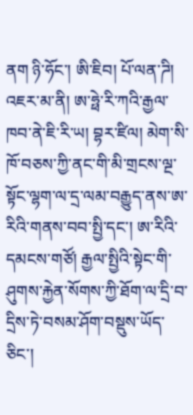ནག ཉི་ཧོང་། ཨི་ཇིབ། པོ་ལན་ཌི། འཇར་མ་ནི། ཨ་ཧྥེ་རི་ཀའི་རྒྱལ་ཁབ་ནེ་ཇི་རི་ཡ། བྷར་ཛིལ། མེག་སི་ཁོ་བཅས་ཀྱི་ནང་གི་མི་གྲངས་ལྔ་སྟོང་ལྷག་ལ་དྲ་ལམ་བརྒྱུད་ནས་ཨ་རིའི་གནས་བབ་སྤྱི་དང་། ཨ་རིའི་དམངས་གཙོ། རྒྱལ་སྤྱིའི་སྟེང་གི་ཤུགས་རྐྱེན་སོགས་ཀྱི་ཐོག་ལ་དྲི་བ་དྲིས་ཏེ་བསམ་ཤོག་བསྡུས་ཡོད་ཅིང་།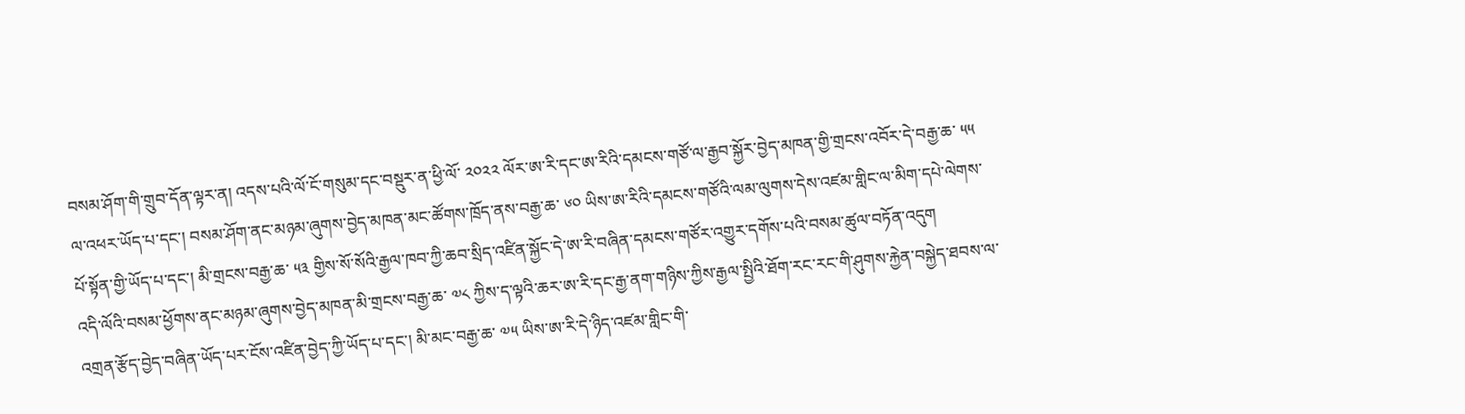བསམ་ཤོག་གི་གྲུབ་དོན་ལྟར་ན། འདས་པའི་ལོ་ངོ་གསུམ་དང་བསྡུར་ན་ཕྱི་ལོ་ ༢༠༢༢ ལོར་ཨ་རི་དང་ཨ་རིའི་དམངས་གཙོ་ལ་རྒྱབ་སྐྱོར་བྱེད་མཁན་གྱི་གྲངས་འབོར་དེ་བརྒྱ་ཆ་ ༥༥ ལ་འཕར་ཡོད་པ་དང་། བསམ་ཤོག་ནང་མཉམ་ཞུགས་བྱེད་མཁན་མང་ཚོགས་ཁྲོད་ནས་བརྒྱ་ཆ་ ༦༠ ཡིས་ཨ་རིའི་དམངས་གཙོའི་ལམ་ལུགས་དེས་འཛམ་གླིང་ལ་མིག་དཔེ་ལེགས་པོ་སྟོན་གྱི་ཡོད་པ་དང་། མི་གྲངས་བརྒྱ་ཆ་ ༥༣ གྱིས་སོ་སོའི་རྒྱལ་ཁབ་ཀྱི་ཆབ་སྲིད་འཛིན་སྐྱོང་དེ་ཨ་རི་བཞིན་དམངས་གཙོར་འགྱུར་དགོས་པའི་བསམ་ཚུལ་བཏོན་འདུག
འདི་ལོའི་བསམ་ཕྱོགས་ནང་མཉམ་ཞུགས་བྱེད་མཁན་མི་གྲངས་བརྒྱ་ཆ་ ༧༨ ཀྱིས་ད་ལྟའི་ཆར་ཨ་རི་དང་རྒྱ་ནག་གཉིས་ཀྱིས་རྒྱལ་སྤྱིའི་ཐོག་རང་རང་གི་ཤུགས་རྐྱེན་བསྐྱེད་ཐབས་ལ་འགྲན་རྩོད་བྱེད་བཞིན་ཡོད་པར་ངོས་འཛིན་བྱེད་ཀྱི་ཡོད་པ་དང་། མི་མང་བརྒྱ་ཆ་ ༧༥ ཡིས་ཨ་རི་དེ་ཉིད་འཛམ་གླིང་གི་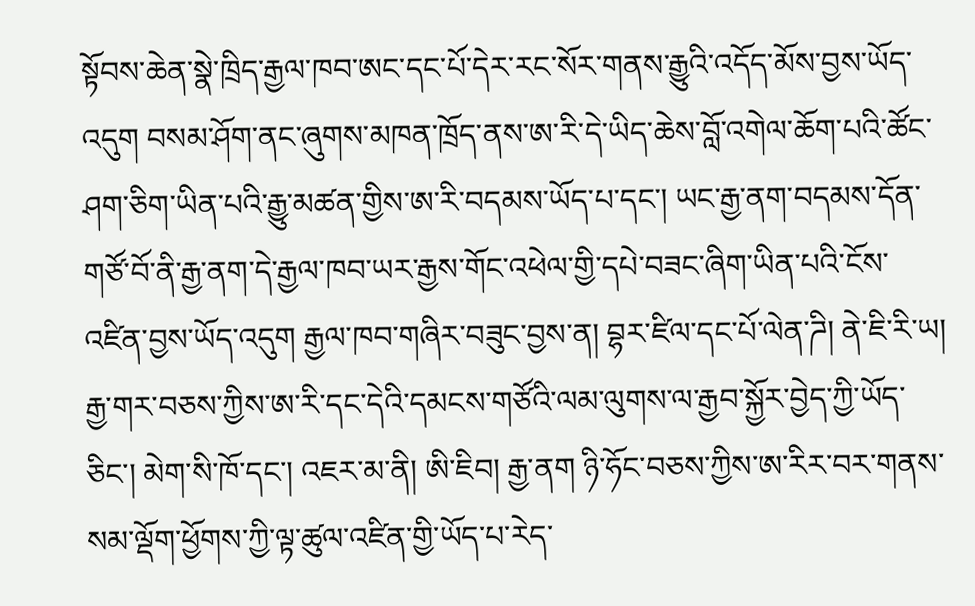སྟོབས་ཆེན་སྣེ་ཁྲིད་རྒྱལ་ཁབ་ཨང་དང་པོ་དེར་རང་སོར་གནས་རྒྱུའི་འདོད་མོས་བྱས་ཡོད་འདུག བསམ་ཤོག་ནང་ཞུགས་མཁན་ཁྲོད་ནས་ཨ་རི་དེ་ཡིད་ཆེས་བློ་འགེལ་ཆོག་པའི་ཚོང་ཤག་ཅིག་ཡིན་པའི་རྒྱུ་མཚན་གྱིས་ཨ་རི་བདམས་ཡོད་པ་དང་། ཡང་རྒྱ་ནག་བདམས་དོན་གཙོ་བོ་ནི་རྒྱ་ནག་དེ་རྒྱལ་ཁབ་ཡར་རྒྱས་གོང་འཕེལ་གྱི་དཔེ་བཟང་ཞིག་ཡིན་པའི་ངོས་འཛིན་བྱས་ཡོད་འདུག རྒྱལ་ཁབ་གཞིར་བཟུང་བྱས་ན། བྷར་ཛིལ་དང་པོ་ལེན་ཌི། ནེ་ཇི་རི་ཡ། རྒྱ་གར་བཅས་ཀྱིས་ཨ་རི་དང་དེའི་དམངས་གཙོའི་ལམ་ལུགས་ལ་རྒྱབ་སྐྱོར་བྱེད་ཀྱི་ཡོད་ཅིང་། མེག་སི་ཁོ་དང་། འཇར་མ་ནི། ཨི་ཇིབ། རྒྱ་ནག ཉི་ཧོང་བཅས་ཀྱིས་ཨ་རིར་བར་གནས་སམ་ལྡོག་ཕྱོགས་ཀྱི་ལྟ་ཚུལ་འཛིན་གྱི་ཡོད་པ་རེད་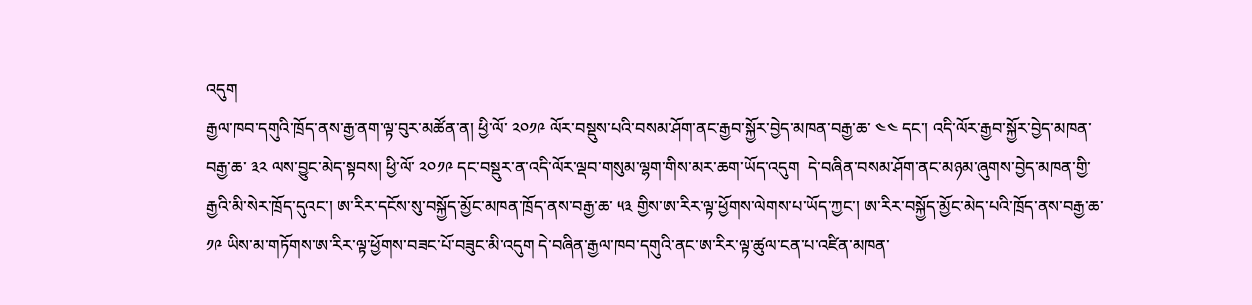འདུག
རྒྱལ་ཁབ་དགུའི་ཁྲོད་ནས་རྒྱ་ནག་ལྟ་བུར་མཚོན་ན། ཕྱི་ལོ་ ༢༠༡༩ ལོར་བསྡུས་པའི་བསམ་ཤོག་ནང་རྒྱབ་སྐྱོར་བྱེད་མཁན་བརྒྱ་ཆ་ ༤༤ དང་། འདི་ལོར་རྒྱབ་སྐྱོར་བྱེད་མཁན་བརྒྱ་ཆ་ ༣༢ ལས་བྱུང་མེད་སྟབས། ཕྱི་ལོ་ ༢༠༡༩ དང་བསྡུར་ན་འདི་ལོར་ལྡབ་གསུམ་ལྷག་གིས་མར་ཆག་ཡོད་འདུག  དེ་བཞིན་བསམ་ཤོག་ནང་མཉམ་ཞུགས་བྱེད་མཁན་གྱི་རྒྱའི་མི་སེར་ཁྲོད་དུའང་། ཨ་རིར་དངོས་སུ་བསྐྱོད་མྱོང་མཁན་ཁྲོད་ནས་བརྒྱ་ཆ་ ༥༣ གྱིས་ཨ་རིར་ལྟ་ཕྱོགས་ལེགས་པ་ཡོད་ཀྱང་། ཨ་རིར་བསྐྱོད་མྱོང་མེད་པའི་ཁྲོད་ནས་བརྒྱ་ཆ་ ༡༩ ཡིས་མ་གཏོགས་ཨ་རིར་ལྟ་ཕྱོགས་བཟང་པོ་བཟུང་མི་འདུག དེ་བཞིན་རྒྱལ་ཁབ་དགུའི་ནང་ཨ་རིར་ལྟ་ཚུལ་ངན་པ་འཛིན་མཁན་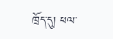ཁྲོད་དུ། ཕལ་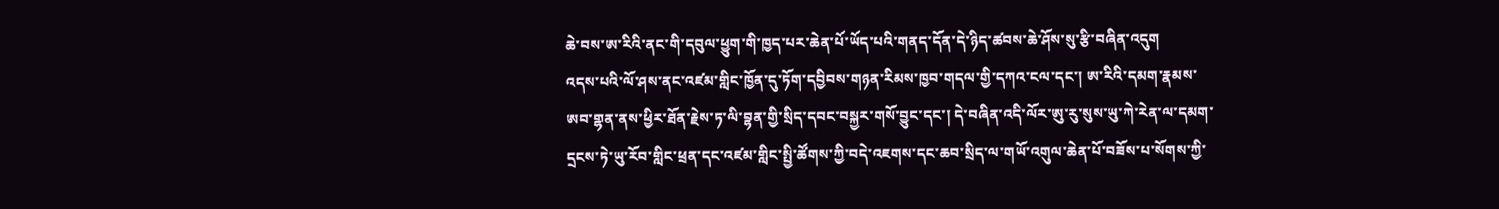ཆེ་བས་ཨ་རིའི་ནང་གི་དབུལ་ཕྱུག་གི་ཁྱད་པར་ཆེན་པོ་ཡོད་པའི་གནད་དོན་དེ་ཉིད་ཚབས་ཆེ་ཤོས་སུ་རྩི་བཞིན་འདུག
འདས་པའི་ལོ་ཤས་ནང་འཛམ་གླིང་ཁྱོན་དུ་ཏོག་དབྱིབས་གཉན་རིམས་ཁྱབ་གདལ་གྱི་དཀའ་ངལ་དང་། ཨ་རིའི་དམག་རྣམས་ཨབ་གྷན་ནས་ཕྱིར་ཐོན་རྗེས་ཏ་ལི་བྷན་གྱི་སྲིད་དབང་བསྐྱར་གསོ་བྱུང་དང་། དེ་བཞིན་འདི་ལོར་ཨུ་རུ་སུས་ཡུ་ཀེ་རེན་ལ་དམག་དྲངས་ཏེ་ཡུ་རོབ་གླིང་ཕྲན་དང་འཛམ་གླིང་སྤྱི་ཚོགས་ཀྱི་བདེ་འཇགས་དང་ཆབ་སྲིད་ལ་གཡོ་འགུལ་ཆེན་པོ་བཟོས་པ་སོགས་ཀྱི་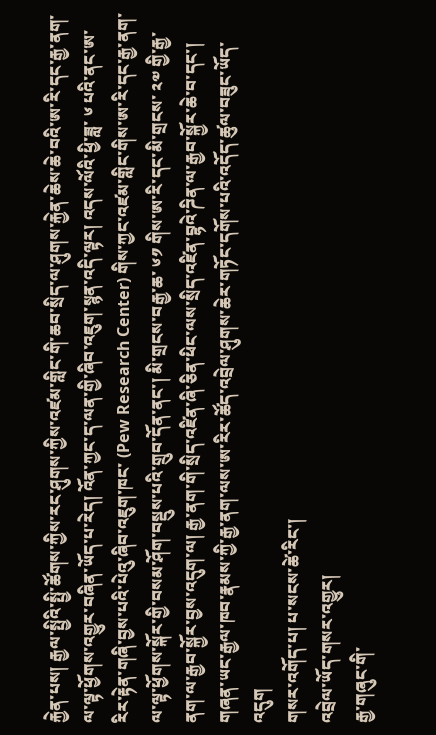རྐྱེན་པས། རྒྱལ་སྤྱིའི་སྤྱི་ཚོགས་ཀྱིས་རང་ཤུགས་ཀྱིས་འཛམ་གླིང་གི་ཆབ་སྲིད་ལ་ཤུགས་རྐྱེན་ཆེས་ཆེ་བའི་ཨ་རི་དང་རྒྱ་ནག་ལ་ལྟ་ཕྱོགས་འགྱུར་བཞིན་ཡོད་པ་རེད། འོན་ཀྱང་ད་ལན་གྱི་ཞིབ་འཇུག་སྙན་འདི་ལྟར། འདས་ལོའི་ཕྱི་ཟླ་ ༦ པའི་ནང་ཨ་རིར་རྟེན་གཞི་བྱས་པའི་པེའུ་ཞིབ་འཇུག་ཁང་ (Pew Research Center) གིས་ཀྱང་འཛམ་གླིང་གིས་ཨ་རི་དང་རྒྱ་ནག་ལ་ལྟ་ཕྱོགས་སྐོར་གྱི་བསམ་ཤོག་བསྡུས་པའི་གྲུབ་དོན་ནང་། མི་གྲངས་བརྒྱ་ཆ་ ༦༡ གིས་ཨ་རི་དང་མི་གྲངས་ ༢༧ གྱི་རྒྱ་ནག་ལ་རྒྱབ་སྐྱོར་བྱས་འདུག་ལ། རྒྱ་ནག་གི་སྲིད་འཛིན་ཞི་ཅིན་ཕིང་ལས་སྲིད་འཛིན་བྷའེ་ཌིན་ལ་རྒྱབ་སྐྱོར་ཆེ་བ་དང་། གཞན་ཡང་རྒྱལ་ཁབ་རྣམས་ཀྱི་རྒྱ་ནག་ལས་ཨ་རིར་ཚོད་འབྲེལ་ཤུགས་ཆེར་གཏོང་དགོས་པའི་འདོད་ཚུལ་བཟུང་ཡོད་འདུག
གསར་འགོད་པ། པ་སངས་ཚེ་རིང་།
འབྲེལ་ཡོད་གསར་འགྱུར།
རྒྱ་གཞུང་གི་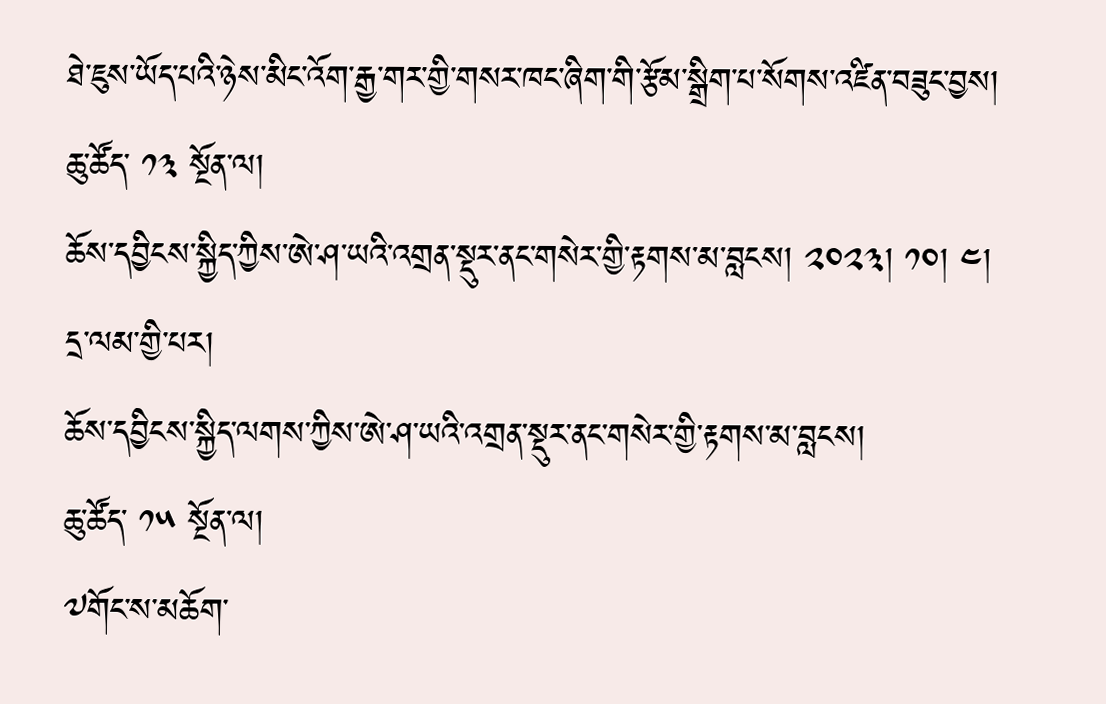ཐེ་ཇུས་ཡོད་པའི་ཉེས་མིང་འོག་རྒྱ་གར་གྱི་གསར་ཁང་ཞིག་གི་རྩོམ་སྒྲིག་པ་སོགས་འཛིན་བཟུང་བྱས།
ཆུ་ཚོད་ ༡༣ སྔོན་ལ།
ཆོས་དབྱིངས་སྐྱིད་ཀྱིས་ཨེ་ཤ་ཡའི་འགྲན་སྡུར་ནང་གསེར་གྱི་རྟགས་མ་བླངས། ༢༠༢༣། ༡༠། ༤། དྲ་ལམ་གྱི་པར།
ཆོས་དབྱིངས་སྐྱིད་ལགས་ཀྱིས་ཨེ་ཤ་ཡའི་འགྲན་སྡུར་ནང་གསེར་གྱི་རྟགས་མ་བླངས།
ཆུ་ཚོད་ ༡༥ སྔོན་ལ།
༧གོང་ས་མཆོག་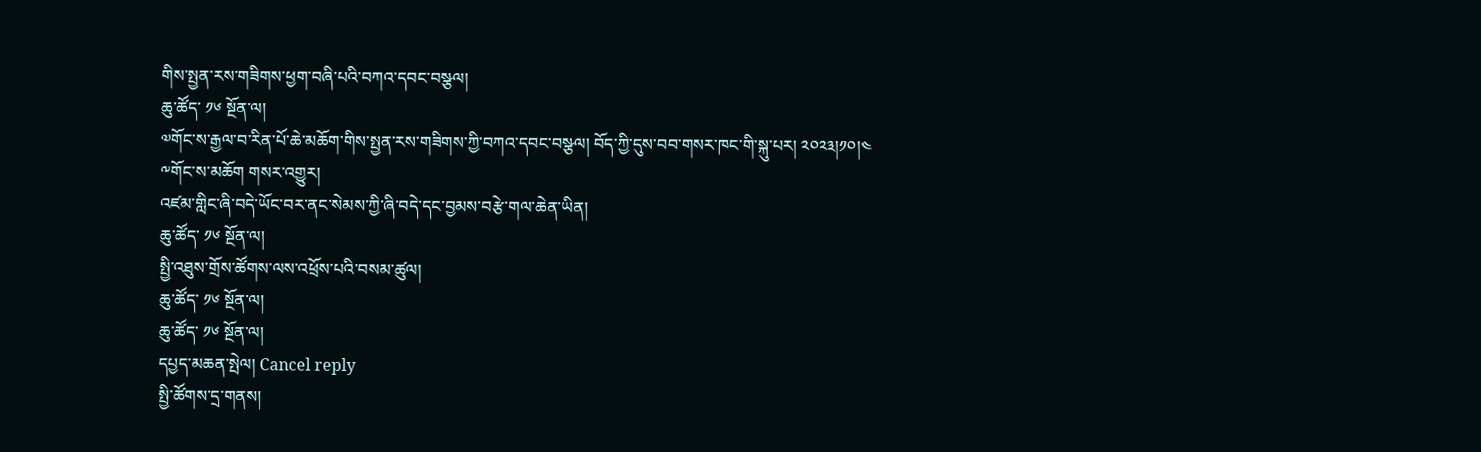གིས་སྤྱན་རས་གཟིགས་ཕྱག་བཞི་པའི་བཀའ་དབང་བསྩལ།
ཆུ་ཚོད་ ༡༦ སྔོན་ལ།
༧གོང་ས་རྒྱལ་བ་རིན་པོ་ཆེ་མཆོག་གིས་སྤྱན་རས་གཟིགས་ཀྱི་བཀའ་དབང་བསྩལ། བོད་ཀྱི་དུས་བབ་གསར་ཁང་གི་སྐུ་པར། ༢༠༢༣།༡༠།༤
༸གོང་ས་མཆོག གསར་འགྱུར།
འཛམ་གླིང་ཞི་བདེ་ཡོང་བར་ནང་སེམས་ཀྱི་ཞི་བདེ་དང་བྱམས་བརྩེ་གལ་ཆེན་ཡིན།
ཆུ་ཚོད་ ༡༦ སྔོན་ལ།
སྤྱི་འཐུས་གྲོས་ཚོགས་ལས་འཕྲོས་པའི་བསམ་ཚུལ།
ཆུ་ཚོད་ ༡༦ སྔོན་ལ།
ཆུ་ཚོད་ ༡༦ སྔོན་ལ།
དཔྱད་མཆན་སྤེལ། Cancel reply
སྤྱི་ཚོགས་དྲ་གནས།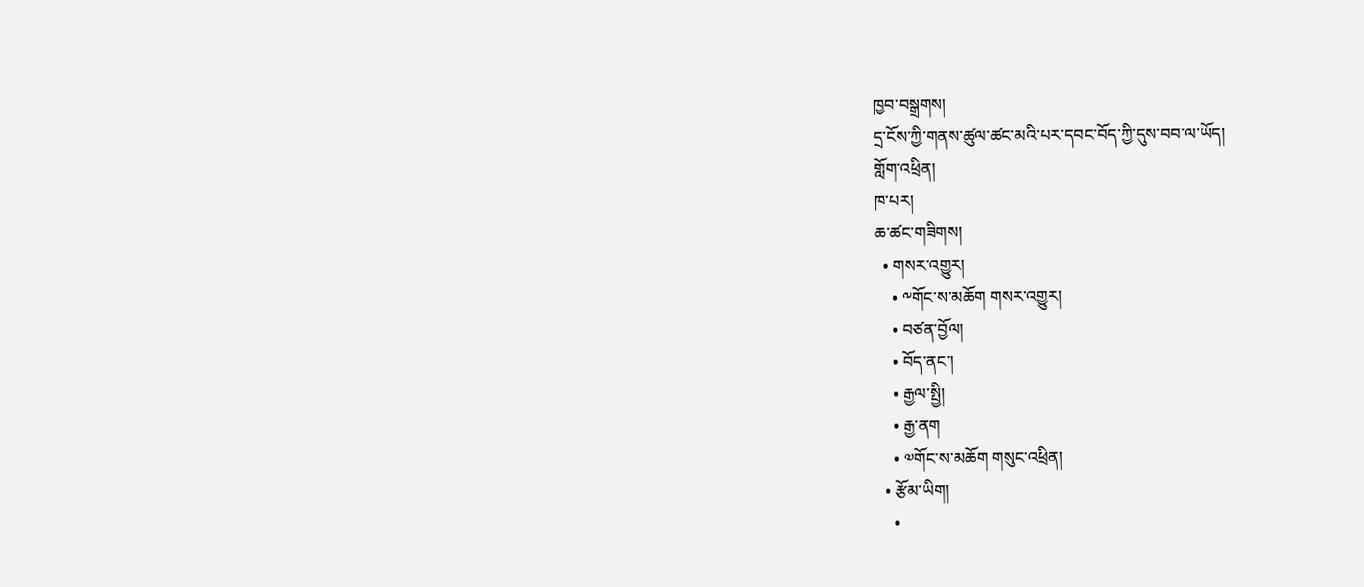ཁྱབ་བསྒྲགས།
དྲ་ངོས་ཀྱི་གནས་ཚུལ་ཚང་མའི་པར་དབང་བོད་ཀྱི་དུས་བབ་ལ་ཡོད།
གློག་འཕྲིན།
ཁ་པར།
ཆ་ཚང་གཟིགས།
  • གསར་འགྱུར།
    • ༸གོང་ས་མཆོག གསར་འགྱུར།
    • བཙན་བྱོལ།
    • བོད་ནང་།
    • རྒྱལ་སྤྱི།
    • རྒྱ་ནག
    • ༧གོང་ས་མཆོག གསུང་འཕྲིན།
  • རྩོམ་ཡིག།
    •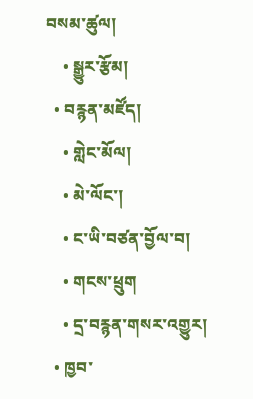བསམ་ཚུལ།
    • སྒྱུར་རྩོམ།
  • བརྙན་མཛོད།
    • གླེང་མོལ།
    • མེ་ལོང་།
    • ང་ཡི་བཙན་བྱོལ་བ།
    • གངས་ཕྲུག
    • དྲ་བརྙན་གསར་འགྱུར།
  • ཁྱབ་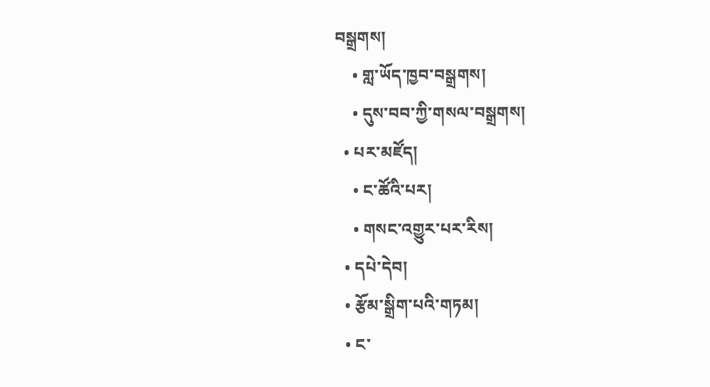བསྒྲགས།
    • གླ་ཡོད་ཁྱབ་བསྒྲགས།
    • དུས་བབ་ཀྱི་གསལ་བསྒྲགས།
  • པར་མཛོད།
    • ང་ཚོའི་པར།
    • གསང་འགྱུར་པར་རིས།
  • དཔེ་དེབ།
  • རྩོམ་སྒྲིག་པའི་གཏམ།
  • ང་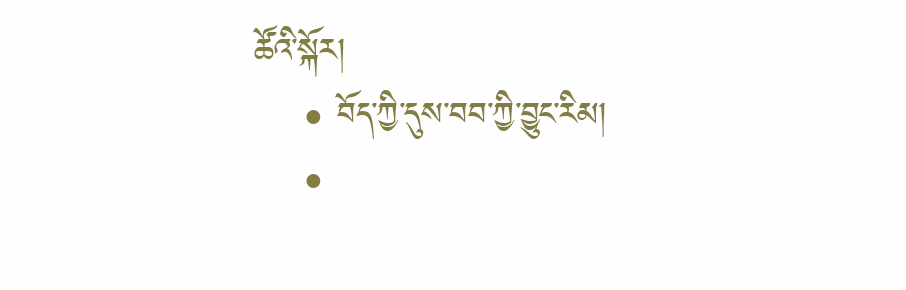ཚོའི་སྐོར།
    • བོད་ཀྱི་དུས་བབ་ཀྱི་བྱུང་རིམ།
    •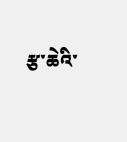རྩ་ཆེའི་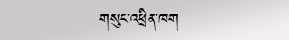གསུང་འཕྲིན་ཁག